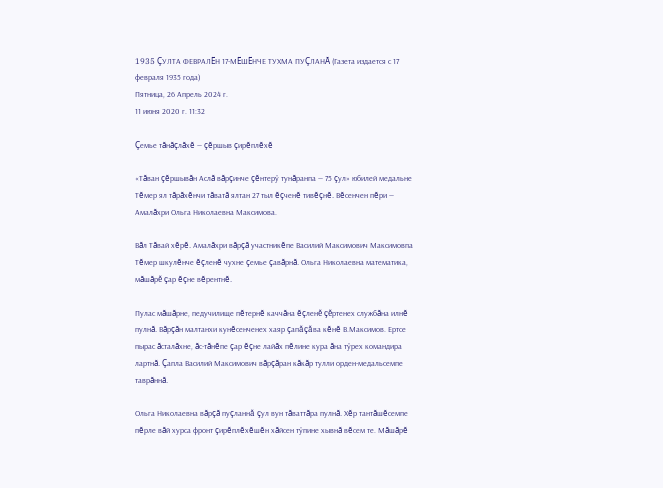1935 ÇУЛТА ФЕВРАЛĔН 17-МĔШĔНЧЕ ТУХМА ПУÇЛАНĂ (Газета издается с 17 февраля 1935 года)
Пятница, 26 Апрель 2024 г.
11 июня 2020 г. 11:32

Çемье тăнăçлăхĕ — çĕршыв çирĕплĕхĕ

«Тăван çĕршывăн Аслă вăрçинче çĕнтерӳ тунăранпа — 75 çул» юбилей медальне Тĕмер ял тăрăхĕнчи тăватă ялтан 27 тыл ĕçченĕ тивĕçнĕ. Вĕсенчен пĕри — Амалăхри Ольга Николаевна Максимова.

Вăл Тăвай хĕрĕ. Амалăхри вăрçă участникĕпе Василий Максимович Максимовпа Тĕмер шкулĕнче ĕçленĕ чухне çемье çавăрнă. Ольга Николаевна математика, мăшăрĕ çар ĕçне вĕрентнĕ.

Пулас мăшăрне, педучилище пĕтернĕ каччăна ĕçленĕ çĕртенех службăна илнĕ пулнă. Вăрçăн малтанхи кунĕсенченех хаяр çапăçăва кĕнĕ В.Максимов. Ертсе пырас ăсталăхне, ăс-тăнĕпе çар ĕçне лайăх пĕлине кура ăна тӳрех командира лартнă. Çапла Василий Максимович вăрçăран кăкăр тулли орден-медальсемпе таврăннă.

Ольга Николаевна вăрçă пуçланнă çул вун тăваттăра пулнă. Хĕр тантăшĕсемпе пĕрле вăй хурса фронт çирĕплĕхĕшĕн хăйсен тӳпине хывнă вĕсем те. Мăшăрĕ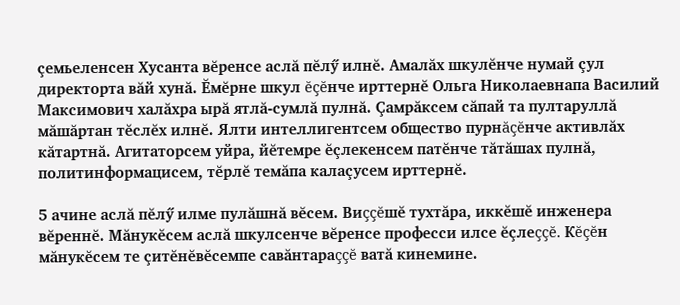çемьеленсен Хусанта вĕренсе аслă пĕлӳ илнĕ. Амалăх шкулĕнче нумай çул директорта вăй хунă. Ĕмĕрне шкул ĕçĕнче ирттернĕ Ольга Николаевнапа Василий Максимович халăхра ырă ятлă-сумлă пулнă. Çамрăксем сăпай та пултаруллă мăшăртан тĕслĕх илнĕ. Ялти интеллигентсем общество пурнăçĕнче активлăх кăтартнă. Агитаторсем уйра, йĕтемре ĕçлекенсем патĕнче тăтăшах пулнă, политинформацисем, тĕрлĕ темăпа калаçусем ирттернĕ.

5 ачине аслă пĕлӳ илме пулăшнă вĕсем. Виççĕшĕ тухтăра, иккĕшĕ инженера вĕреннĕ. Мăнукĕсем аслă шкулсенче вĕренсе професси илсе ĕçлеççĕ. Кĕçĕн мăнукĕсем те çитĕнĕвĕсемпе савăнтараççĕ ватă кинемине.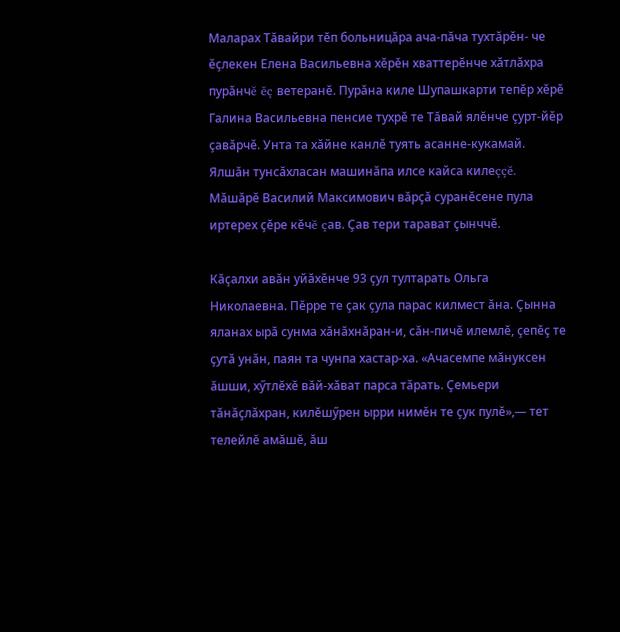Маларах Тăвайри тĕп больницăра ача-пăча тухтăрĕн- че ĕçлекен Елена Васильевна хĕрĕн хваттерĕнче хăтлăхра пурăнчĕ ĕç ветеранĕ. Пурăна киле Шупашкарти тепĕр хĕрĕ Галина Васильевна пенсие тухрĕ те Тăвай ялĕнче çурт-йĕр çавăрчĕ. Унта та хăйне канлĕ туять асанне-кукамай. Ялшăн тунсăхласан машинăпа илсе кайса килеççĕ. Мăшăрĕ Василий Максимович вăрçă суранĕсене пула иртерех çĕре кĕчĕ çав. Çав тери тарават çынччĕ.

Кăçалхи авăн уйăхĕнче 93 çул тултарать Ольга Николаевна. Пĕрре те çак çула парас килмест ăна. Çынна яланах ырă сунма хăнăхнăран-и, сăн-пичĕ илемлĕ, çепĕç те çутă унăн, паян та чунпа хастар-ха. «Ачасемпе мăнуксен ăшши, хӳтлĕхĕ вăй-хăват парса тăрать. Çемьери тăнăçлăхран, килĕшӳрен ырри нимĕн те çук пулĕ»,— тет телейлĕ амăшĕ, ăш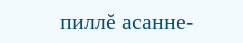пиллĕ асанне-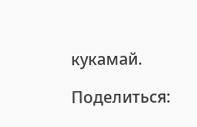кукамай.

Поделиться: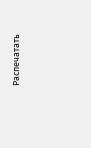Распечатать